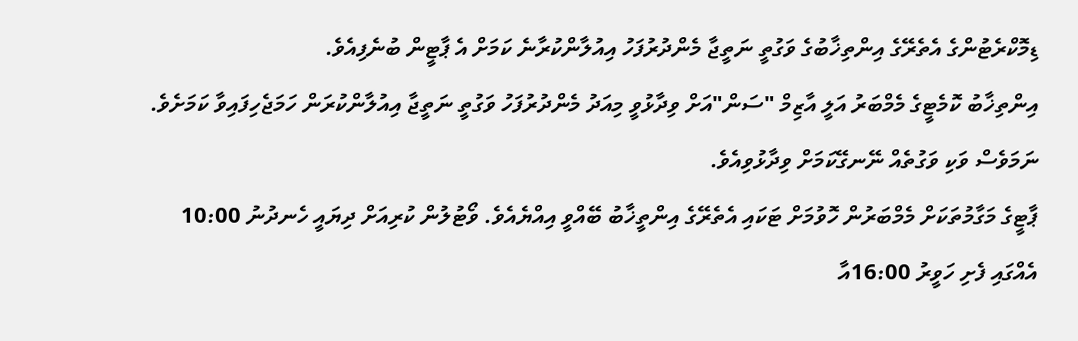ޑިމޮކްރެޓުންގެ އެތެރޭގެ އިންތިޚާބުގެ ވަގުތީ ނަތީޖާ މެންދުރުފަހު އިއުލާންކުރާނެ ކަމަށް އެ ޕާޓީން ބުނެފިއެވެ.
އިންތިޚާބު ކޮމެޓީގެ މެމްބަރު އަލީ އާޒިމް "ސަން"އަށް ވިދާޅުވީ މިއަދު މެންދުރުފަހު ވަގުތީ ނަތީޖާ އިއުލާންކުރަން ހަމަޖެހިފައިވާ ކަމަށެވެ. ނަމަވެސް ވަކި ވަގުތެއް ނޭނގޭކަމަށް ވިދާޅުވިއެވެ.
ޕާޓީގެ މަގާމުތަކަށް މެމްބަރުން ހޮވުމަށް ޓަކައި އެތެރޭގެ އިންތީޚާބު ބޭއްވީ އިއްޔެއެވެ. ވޯޓުލުން ކުރިއަށް ދިޔައީ ހެނދުނު 10:00 އެއްގައި ފެށި ހަވީރު 16:00އާ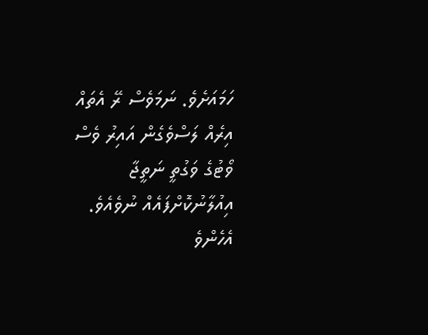ހަމައަށެވެ. ނަމަވެސް ރޭ އެތައް އިރެއް ލަސްވެގެން އައިރު ވެސް ވޯޓުގެ ވަގުތީ ނަތީޖާ އިއުލާނުކޮށްފައެއް ނުވެއެވެ.
އެހެންވެ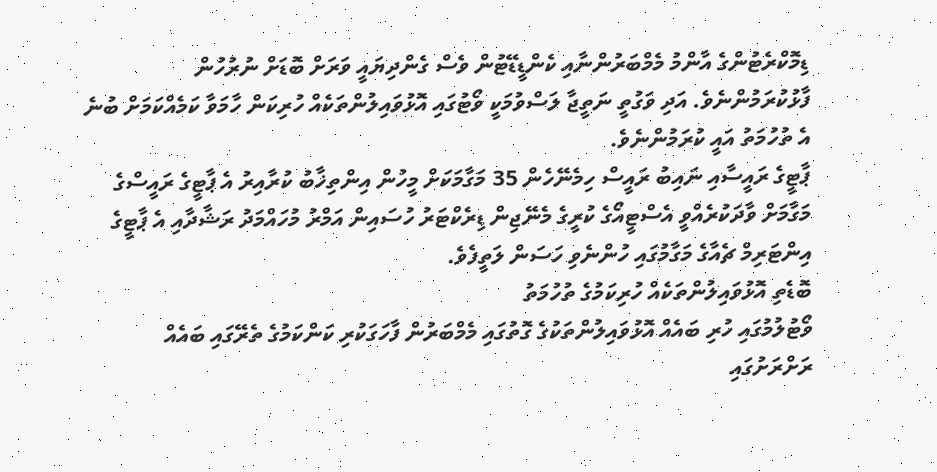ޑިމޮކްރެޓުންގެ އާންމު މެމްބަރުންނާއި ކެންޑީޑޭޓުން ވެސް ގެންދިޔައީ ވަރަށް ބޮޑަށް ނުރުހުން ފާޅުކުރަމުންނެވެ. އަދި ވަގުތީ ނަތީޖާ ލަސްވުމަކީ ވޯޓުގައި އޮޅުވައިލުންތަކެއް ހުރިކަން ހާމަވާ ކަމެއްކަމަށް ބުނެ އެ ތުހުމަތު އައީ ކުރަމުންނެވެ.
ޕާޓީގެ ރައީސާއި ނައިބު ރައީސް ހިމެނޭހެން 35 މަގާމަކަށް މީހުން އިންތިޚާބު ކުރާއިރު އެ ޕާޓީގެ ރައީސްގެ މަގާމަށް ވާދަކުރެއްވީ އެސްޓީއޯގެ ކުރީގެ މެނޭޖިން ޑިރެކްޓަރު ހުސައިން އަމްރު މުހައްމަދު ރަޝާދާއި އެ ޕާޓީގެ އިންޓަރިމް ޗެއާގެ މަގާމުގައި ހުންނެވި ހަސަން ލަތީފެވެ.
ބޮޑެތި އޮޅުވައިލުންތަކެއް ހުރިކަމުގެ ތުހުމަތު
ވޯޓުލުމުގައި ހުރި ބައެއް އޮޅުވައިލުންތަކުގެ ގޮތުގައި މެމްބަރުން ފާހަގަކުރި ކަންކަމުގެ ތެރޭގައި ބައެއް ރަށްރަށުގައި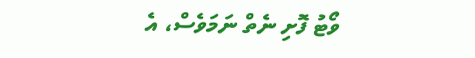ވޯޓު ފޮށި ނެތް ނަމަވެސް، އެ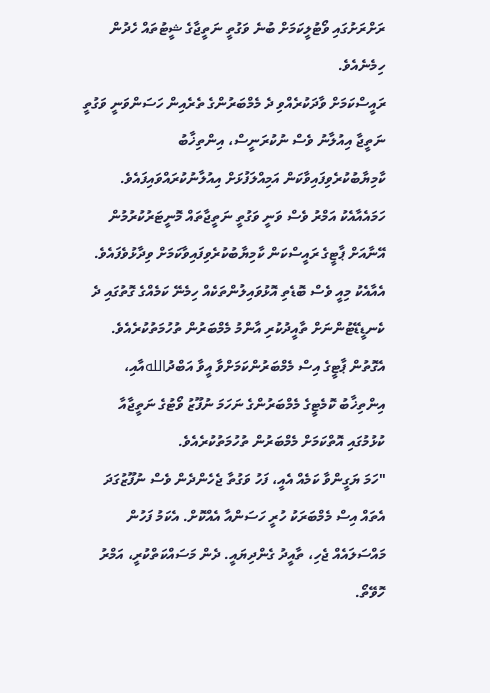ރަށްރަށުގައި ވޯޓުލީކަމަށް ބުނެ ވަގުތީ ނަތީޖާގެ ޝީޓުތައް ހެދުން ހިމެނެއެވެ.
ރައީސްކަމަށް ވާދަކުރެއްވި ދެ މެމްބަރުންގެ ތެރެއިން ހަސަންވަނީ ވަގުތީ ނަތީޖާ އިއުލާނު ވެސް ނުކުރަނީސް، އިންތިޚާބު ކާމިޔާބުކުރެވިފައިވާކަން އަމިއްލަފުޅަށް އިއުލާނުކުރައްވައިފައެވެ. ހަމައެއާއެކު އަމްރު ވެސް ވަނީ ވަގުތީ ނަތީޖާތައް މޮނީޓަރުކުރުމުން އޭނާއަށް ޕާޓީގެ ރައީސްކަން ކާމިޔާބުކުރެވިފައިވާކަމަށް ވިދާޅުވެފައެވެ.
އެއާއެކު މިއީ ވެސް ބޮޑެތި އޮޅުވައިލުންތަކެއް ހިމެނޭ ކަމެއްގެ ގޮތުގައި ދެ ކެނޑީޑޭޓުންނަށް ތާއީދުކުރި އާންމު މެމްބަރުން ތުހުމަތުކުރެއެވެ. އެގޮތުން ޕާޓީގެ އިސް މެމްބަރުންކަމަށްވާ އީވާ އަބްދުاللهއާއި، އިންތިޚާބު ކޮމެޓީގެ މެމްބަރުންގެ ނަހަމަ ނުފޫޒު ވޯޓުގެ ނަތީޖާއާ ކުޅުމުގައި އޮތްކަމަށް މެމްބަރުން ތުހުމަތުކުރެއެވެ.
"ހަމަ ޔަގީންވާ ކަމެއް އެއީ، ފަހު ވަގުތާ ޖެހެންދެން ވެސް ނުފޫޒުގަދަ އެތައް އިސް މެމްބަރަކު ހުރީ ހަސަންއާ އެއްކޮށް. އެކަމު ފަހުން މައްސަލައެއް ޖެހި، ތާއީދު ގެންދިޔައީ. ދެން މަސައްކަތްކުރީ، އަމްރު ހޮވޭތޯ.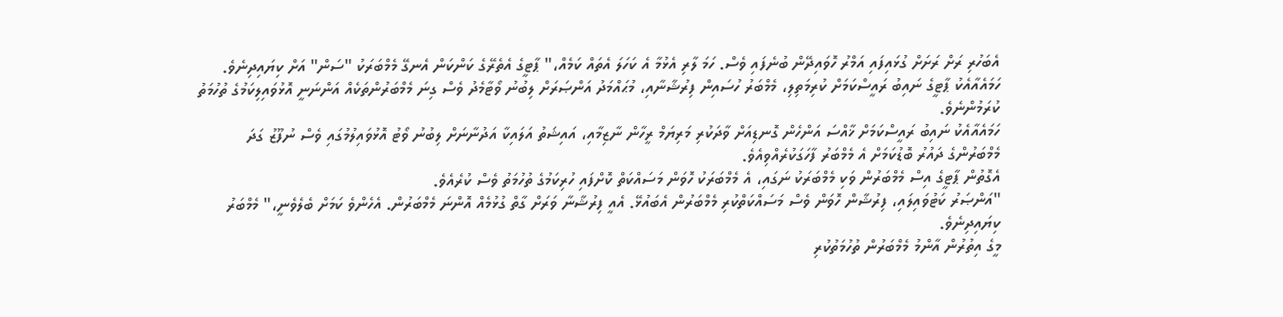އެބަހުރި ރަށް ރަށަށް ގުޅައިފައި އަމްރު ހޮވައިދޭން ބުނެފައި ވެސް. ހަމަ ލާރި އެޅުމާ އެ ކަހަލަ އެތައް ކަމެއް،" ޕާޓީގެ އެތެރޭގެ ކަންކަން އެނގޭ މެމްބަރަކު "ސަން" އަށް ކިޔައިދިނެވެ.
ހަމައެއާއެކު ޕާޓީގެ ނައިބު ރައީސްކަމަށް ކުރިމަތިލި، މެމްބަރު ހުސައިން ފިރުޝާނާއި، މުޙައްމަދު އަންޞަރަށް ލިބުނު ވޯޓާމެދު ވެސް ގިނަ މެމްބަރުންތަކެއް އަންނަނީ އޮޅުވައިލިކަމުގެ ތުހުމަތު ކުރަމުންނެވެ.
ހަމައެއާއެކު ނައިބު ރައީސްކަމަށް ޚާއްސަ އަންހެން ގޮނޑިއަށް ވާދަކުރި މަރިޔަމް ރީހާން ނާޒިމާއި، އައިޝަތު އަލައިކާ އަދުނާނަށް ލިބުނު ވޯޓު އޮޅުވައިލުމުގައި ވެސް ނުފޫޒު ގަދަ މެމްބަރުންގެ ދައުރު ބޮޑުކަމަށް އެ މެމްބަރު ފާހަގަކުރެއްވިއެވެ.
އެގޮތުން ޕާޓީގެ އިސް މެމްބަރުން ވަކި މެމްބަރަކު ނަގައި، އެ މެމްބަރަކު ހޮވަން މަސައްކަތް ކޮށްފައި ހުރިކަމުގެ ތުހުމަތު ވެސް ކުރެއެވެ.
"އަންޞަރު ކަޓުވައިލައި، ފިރުޝާން ހޮވަން ވެސް މަސައްކަތްކުރި މެމްބަރުން އެބައުޅޭ. އެއީ ފިރުޝާނާ ވަރަށް ގާތް ގުޅުމެއް އޮންނަ މެމްބަރުން. އެހެންވެ ކަމަށް ބެލެވެނީ،" މެމްބަރު ކިޔައިދިނެވެ.
މީގެ އިތުރުން އާންމު މެމްބަރުން ތުހުމަތުކުރި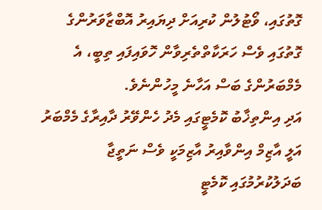ގޮތުގައި، ވޯޓުލުން ކުރިއަށް ދިޔައިރު އޮބްޒާވަރުންގެ ގޮތުގައި ވެސް ހަރަކާތްތެރިވާން ހޮވައިފައި ތިބީ، އެ މެމްބަރުންގެ ބަސް އަހާނެ މީހުންނެވެ.
އަދި އިންތިޚާބު ކޮމެޓީގައި މެދު ހެންވޭރު ދާއިރާގެ މެމްބަރު އަލީ އާޒިމް އިންވާއިރު އާޒިމަކީ ވެސް ނަތީޖާ ބަދަލުކުރުމުގައި ކޮމެޓީ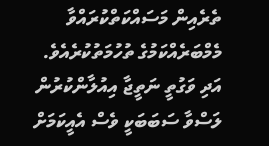ތެރެއިން މަސައްކަތްކުރައްވާ މެމްބަރެއްކަމުގެ ތުހުމަތުކުރެއެވެ.
އަދި ވަގުތީ ނަތީޖާ އިއުލާންކުރުން ލަސްވާ ސަބަބަކީ ވެސް އެއީކަމަށް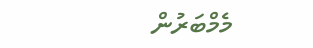މެމްބަރުން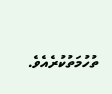ތުހުމަތުކުރެއެވެ.